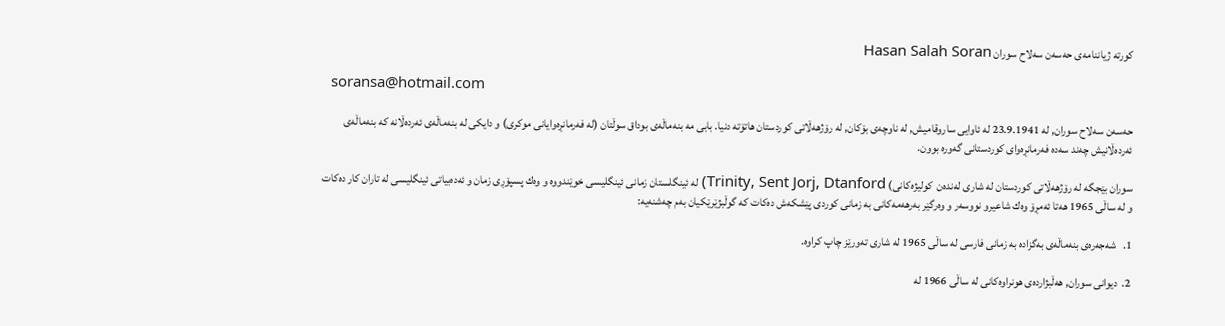كورته‌ ژیاننامه‌ی حه‌سه‌ن سه‌لاح سوران Hasan Salah Soran

  soransa@hotmail.com

حه‌سه‌ن سه‌لاح سوران, له‌ 23.9.1941 له‌ ئاوایی ساروقامیش, له‌ ناوچه‌ی بۆكان, له‌ رۆژهه‌ڵاتی كوردستان هاتۆته‌ دنیا. بابی مه‌ بنه‌ماڵه‌ی بوداق سوڵتان (له‌ فه‌رمانڕه‌وایانی موكری) و دایكی له‌ بنه‌ماڵه‌ی ئه‌رده‌ڵانه‌ كه‌ بنه‌ماڵه‌ی ئه‌رده‌ڵانیش چه‌ند سه‌ده‌ فه‌رمانڕه‌وای كوردستانی گه‌وره‌ بوون.

سوران بێجگه‌ له‌ رۆژهه‌ڵاتی كوردستان له‌ شاری له‌نده‌ن  كولیژه‌كانی) Trinity, Sent Jorj, Dtanford) له‌ ئینگلستان زمانی ئینگلیسی خوێندووه‌ و وه‌ك پسپۆڕی زمان و ئه‌ده‌بیاتی ئینگلیسی له‌ تاران كار ده‌كات و له‌ ساڵی 1965 هه‌تا ئه‌مڕۆ وه‌ك شاعیرو نووسه‌ر و وه‌رگێر به‌رهه‌مه‌كانی به‌ زمانی كوردی پێشكه‌ش ده‌كات كه‌ گوڵبژێرێكیان به‌م چه‌شنه‌یه‌:

1.   شه‌جه‌ره‌ی بنه‌ماڵه‌ی به‌گزاده‌ به‌ زمانی فارسی له‌ ساڵی 1965 له‌ شاری ته‌ورێز چاپ كراوه‌.

2.  دیوانی سوران, هه‌ڵبژارده‌ی هونراوه‌كانی له‌ ساڵی 1966 له‌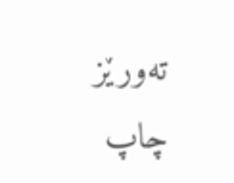ته‌ورێز چاپ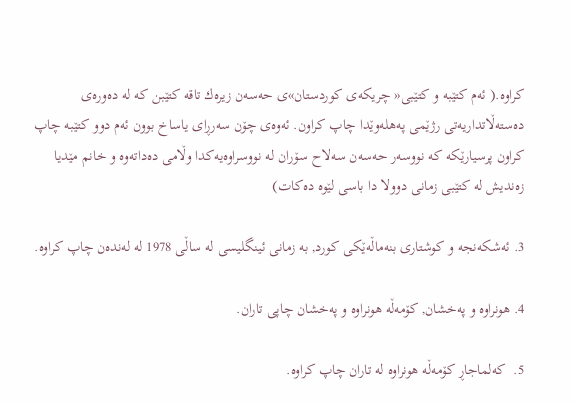كراوه‌.( ئه‌م كتێبه‌ و كتێبی« چریكه‌ی كوردستان»ی حه‌سه‌ن زیره‌ك تاقه‌ كتێبن كه‌ له‌ ده‌وره‌ی ده‌سته‌ڵاتداریه‌تی رژێمی په‌هله‌وێدا چاپ كراون. ئه‌وه‌ی چۆن سه‌رڕای یاساخ بوون ئه‌م دوو كتێبه‌ چاپ كراون پرسیارێكه‌ كه‌ نووسه‌ر حه‌سه‌ن سه‌لاح سۆران له‌ نووسراوه‌یه‌كدا وڵامی ده‌داته‌وه‌ و خانم مێدیا زه‌ندیش له‌ كتێبی زمانی دوولا دا باسی لێوه‌ ده‌كات)

3. ئه‌شكه‌نجه‌ و كوشتاری بنه‌ماڵه‌ێكی كورد, به‌ زمانی ئینگلیسی له‌ ساڵی 1978 له‌ له‌نده‌ن چاپ كراوه‌.

4. هونراوه‌ و په‌خشان, كۆمه‌ڵه‌ هونراوه‌ و په‌خشان چاپی تاران.

5.  كه‌لماجاڕ كۆمه‌ڵه‌ هونراوه‌ له‌ تاران چاپ كراوه‌.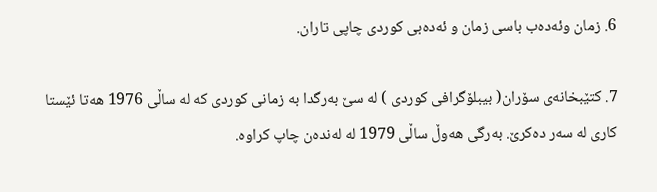6. زمان وئه‌ده‌ب باسی زمان و ئه‌ده‌بی كوردی چاپی تاران.

7. كتێبخانه‌ی سۆران( بیبلۆگرافی كوردی ) له‌ سێ به‌رگدا به‌ زمانی كوردی كه‌ له‌ ساڵی 1976 هه‌تا ئێستا كاری له‌ سه‌ر ده‌كرێ. به‌رگی هه‌وڵ ساڵی 1979 له‌ له‌نده‌ن چاپ كراوه‌.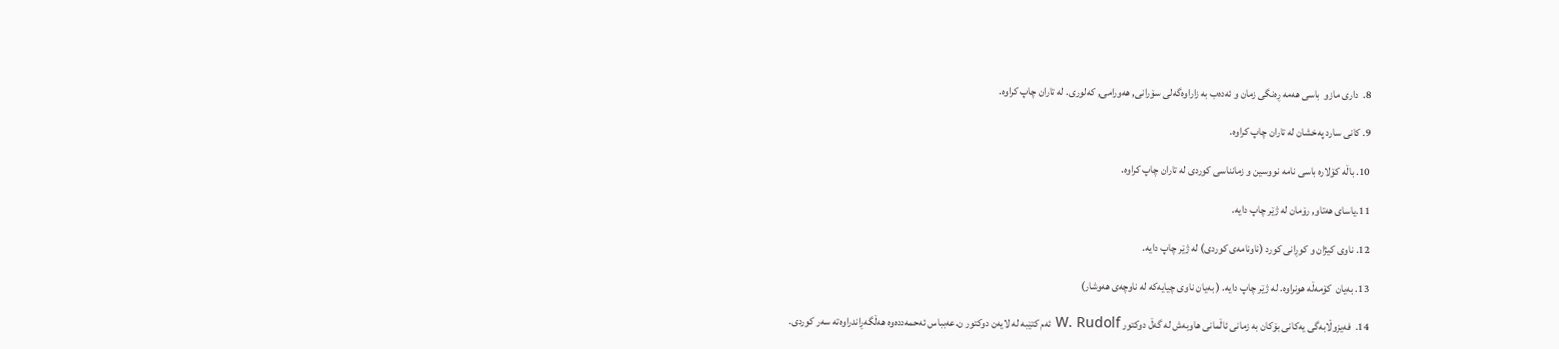8.  داری مازو  باسی هه‌مه‌ ڕه‌نگی زمان و ئه‌ده‌ب به‌ زاراوه‌گه‌لی سۆرانی, هه‌ورامی, كه‌لوری. له‌ تاران چاپ كراوه‌.

9. كانی سارد په‌خشان له‌ تاران چاپ كراوه‌.

10. باڵه‌ كۆلاره‌ باسی نامه‌ نووسین و زمانناسی كوردی له‌ تاران چاپ كراوه‌.

11.یاسای هه‌تاو, رۆمان له‌ ژێر چاپ دایه‌.

12. ناوی كیژان و كوڕانی كورد (ناونامه‌ی كوردی) له‌ ژێر چاپ دایه‌.

13. به‌یان  كۆمه‌ڵه‌ هونراوه‌. له‌ ژێر چاپ دایه‌. ( به‌یان ناوی چیایه‌كه‌ له‌ ناوچه‌ی هه‌وشار)

14.  فه‌یزوڵابه‌گی یه‌كانی بۆكان به‌ زمانی ئاڵمانی هاوبه‌ش له‌ گه‌ڵ دوكتور W. Rudolf ئه‌م كتێبه‌ له‌ لایه‌ن دوكتور ن.عه‌بباس ئه‌حمه‌دده‌وه‌ هه‌ڵگه‌ڕاندراوه‌ته‌ سه‌ر كوردی.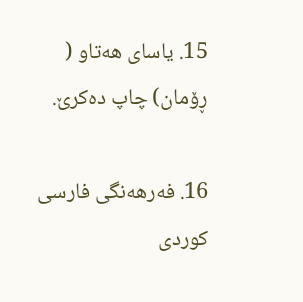15. یاسای هه‌تاو ( ڕۆمان) چاپ ده‌كرێ.

16. فه‌رهه‌نگی فارسی كوردی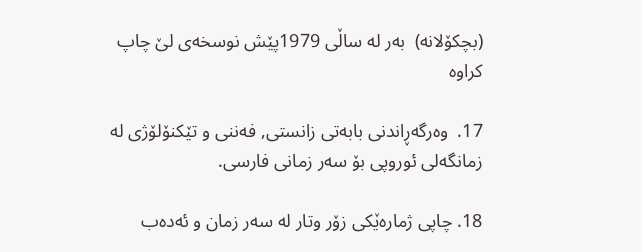(بچكۆلانه‌)  به‌ر له‌ ساڵی 1979پێش نوسخه‌ی لێ چاپ كراوه‌

17.  وه‌رگه‌ڕاندنی بابه‌تی زانستی, فه‌ننی و تێكنۆلۆژی له‌ زمانگه‌لی ئوروپی بۆ سه‌ر زمانی فارسی.

18. چاپی ژماره‌ێكی زۆر وتار له‌ سه‌ر زمان و ئه‌ده‌ب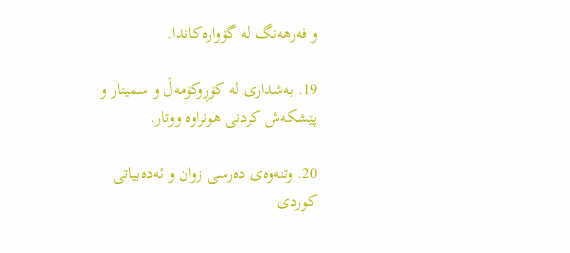و فه‌رهه‌نگ له‌ گۆواره‌كاندا.

19. به‌شداری له‌ كۆڕوكۆمه‌ڵ و سمینار و پێشكه‌ش كردنی هونراوه‌ ووتار.

20. وتنه‌وه‌ی ده‌رسی زوان و ئه‌ده‌بیاتی كوردی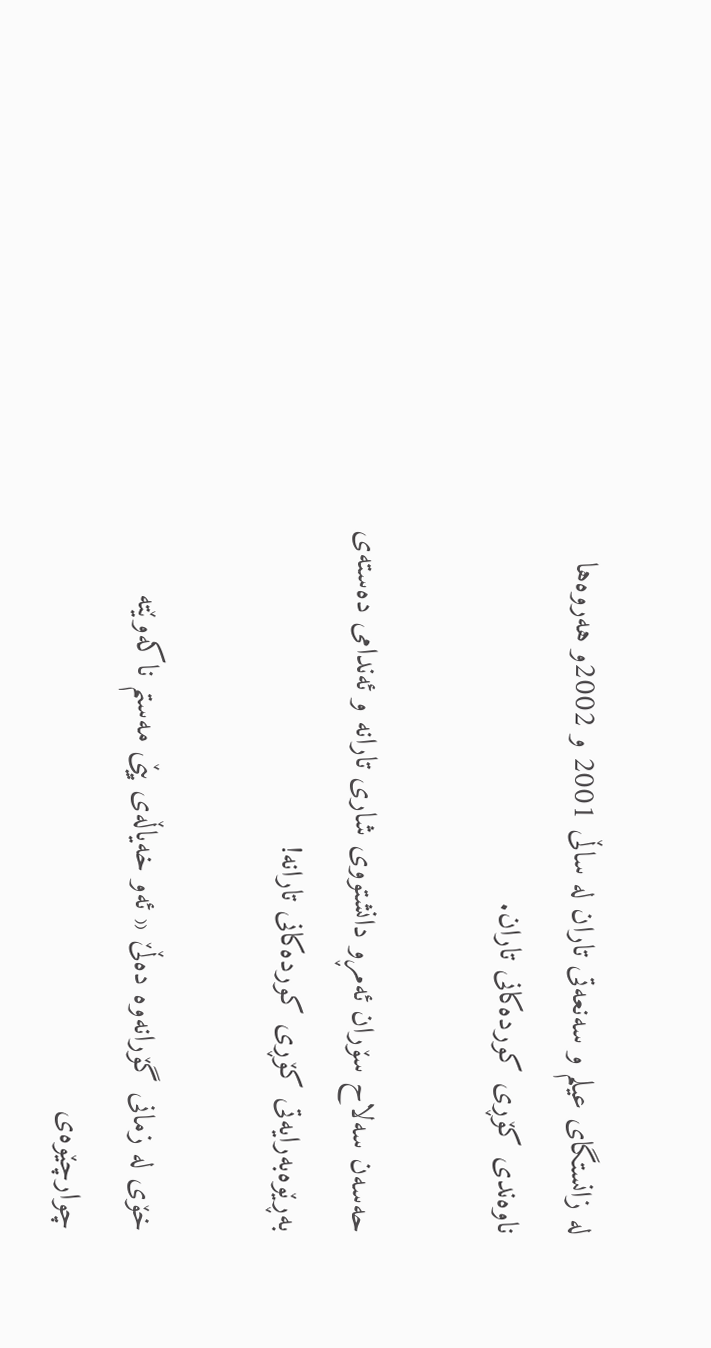له‌ زانستگای عیلم و سه‌نعه‌تی تاران له‌ ساڵی 2001 و 2002و هه‌روه‌ها ناوه‌ندی كۆڕی كورده‌كانی تاران.

حه‌سه‌ن سه‌لاح سۆران ئه‌مڕو دانشتووی شاری تارانه‌ و ئه‌ندامی ده‌سته‌ی به‌ڕێوه‌به‌رایه‌تی كۆڕی كورده‌كانی تارانه‌!

خۆی له‌ زمانی گۆرانه‌وه‌ ده‌ڵێ « ئه‌و خه‌یاڵه‌ی پێی مه‌ستم ناكه‌وێته‌ چوارچێوه‌ی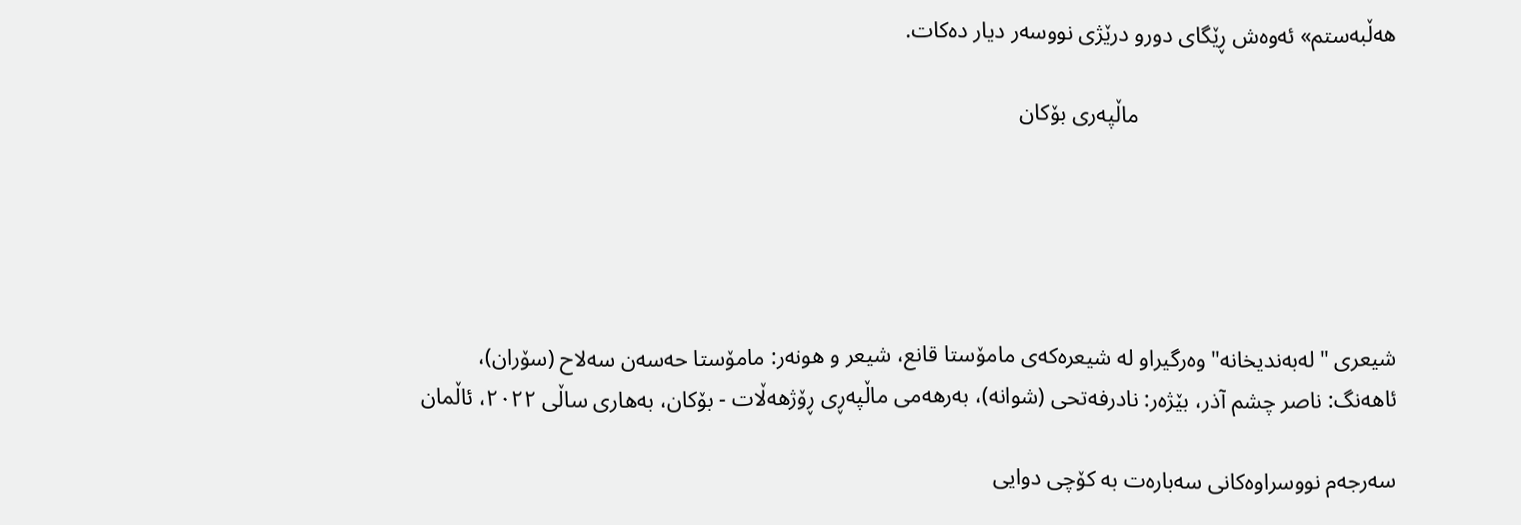هه‌ڵبه‌ستم» ئه‌وه‌ش ڕێگای دورو درێژی نووسه‌ر دیار ده‌كات.

                                             ماڵپه‌ری بۆكان





شیعری "لەبەندیخانە" وەرگیراو لە شیعرەکەی مامۆستا قانع، شیعر و هونەر: مامۆستا حەسەن سەلاح (سۆران)، ئاهەنگ: ناصر چشم آذر، بێژەر: نادرفەتحی (شوانە)، بەرهەمی ماڵپەڕی ڕۆژهەڵات - بۆکان، بەهاری ساڵی ٢٠٢٢، ئاڵمان

سه‌رجه‌م نووسراوه‌کانی سه‌باره‌ت به‌ کۆچی دوایی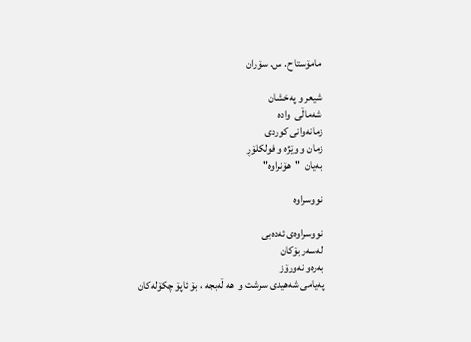مامۆستا ح. س. سۆران

شیعر و په‌خشان
شه‌ماڵی  واده
زمانه‌وانی کوردی
زمان و وێژه‌ و فولکلۆڕ
به‌یان  "هۆنراوه‌"

نووسراوه

نووسراوه‌ی ئه‌ده‌بی
له‌سه‌ر بۆکان
به‌ره‌و نه‌ورۆز
په‌یامی شه‌هیدی سرشت و  هه‌ ڵه‌بجه‌ ، بۆ ئاپۆ چكۆله‌كان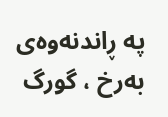په ڕاندنەوەی  بەرخ ، گورگ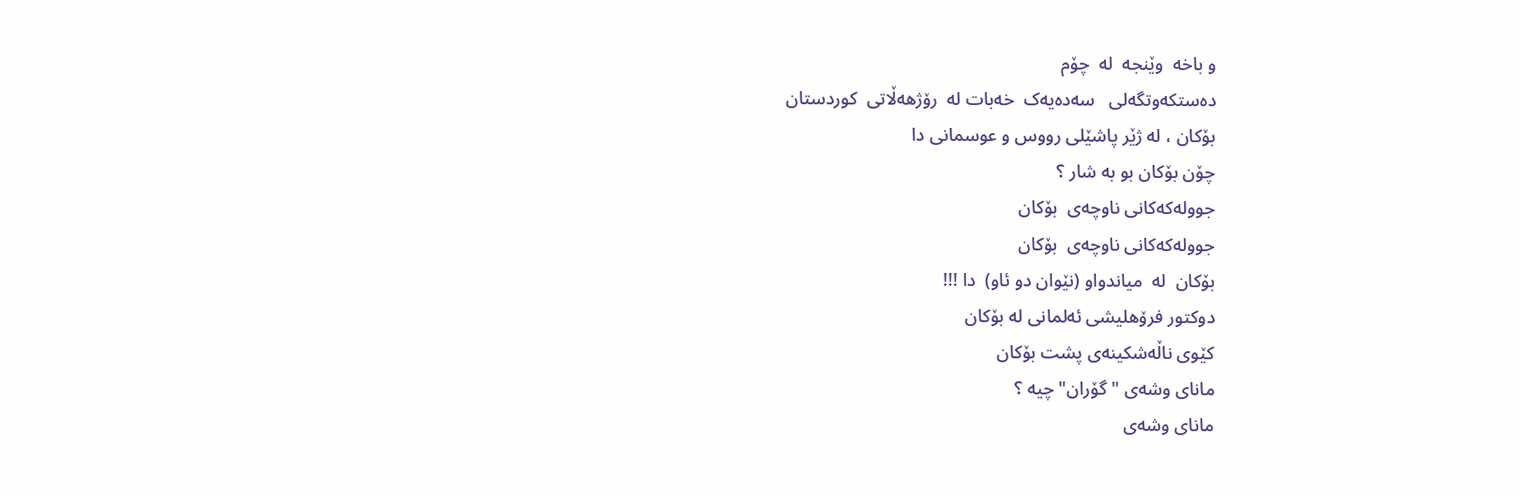و باخه  وێنجه  له  چۆم
ده‌ستکه‌وتگه‌لی   سه‌ده‌یه‌ک  خه‌بات له‌  رۆژهه‌ڵاتی  کوردستان
بۆکان ، له‌ ژێر پاشێلی رووس و عوسمانی دا
چۆن بۆکان بو به‌ شار ؟
جووله‌که‌کانی ناوچه‌ی  بۆکان
جووله‌که‌کانی ناوچه‌ی  بۆکان
بۆکان  له‌  میاندواو (نێوان دو ئاو)  دا !!!
دوکتور فرۆهلیشی ئه‌لمانی له‌ بۆکان
کێوی ناڵه‌شكینه‌ی پشت بۆکان
مانای وشه‌ی " گۆران" چیه‌ ؟
مانای وشه‌ی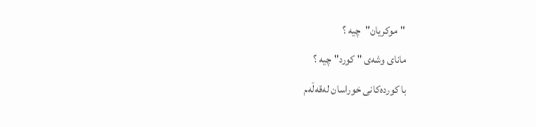"موکریان"  چیه‌ ؟
مانای وشه‌ی " کورد" چیه‌ ؟
با کورده‌‌کانی خوراسان له‌قه‌ڵه‌م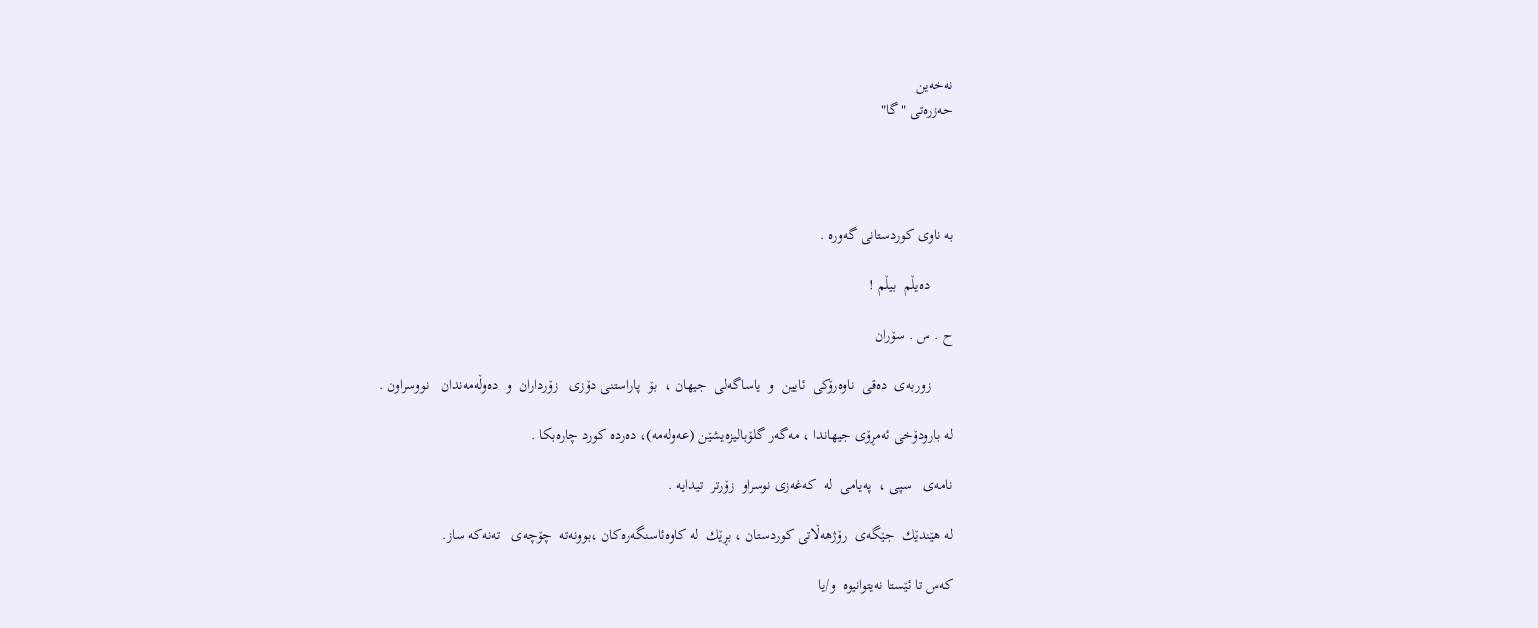نه‌خه‌ین
حه‌زره‌تی "گا"




به‌ ناوی كوردستانی گه‌وره‌ .

      ده‌یڵم  بیڵم !

ح . س . سۆران

      زوربه‌ی  ده‌قی  ناوه‌رۆكی  ئایین  و  یاساگه‌لی  جیهان ،  بۆ  پاراستنی دۆزی   زۆرداران  و  ده‌وڵه‌مه‌ندان   نووسراون .

له‌ بارودۆخی ئه‌مڕۆی جیهاندا ، مه‌گه‌ر گلۆبالیزه‌یشێن (عه‌وله‌مه‌)، ده‌رده‌ كورد چاره‌بكا .

نامه‌ی   سپی ،  په‌یامی  له‌  كه‌غه‌زی نوسراو  زۆرتر  تیدایه‌ .

له‌ هێندێك  جێگه‌ی  رۆژهه‌ڵاتی كوردستان ، بڕێك  له‌ كاوه‌ئاسنگه‌ره‌كان ،بوونه‌ته‌  چۆچه‌ی   ته‌نه‌كه‌ ساز.

كه‌س تا ئێستا نه‌یتوانیوه‌  و/یا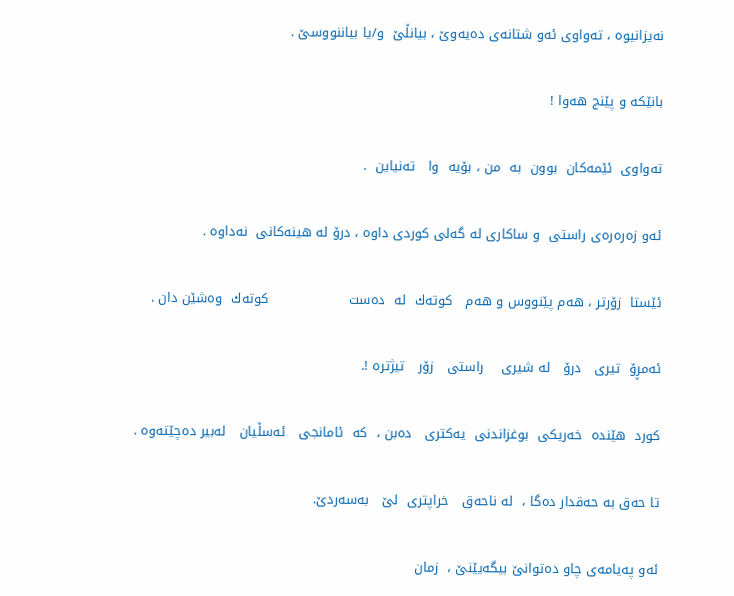نه‌یزانیوه‌ ، ته‌واوی ئه‌و شتانه‌ی ده‌یه‌وێ ، بیانڵێ  و/یا بیاننووسێ .

بانێكه‌ و پێنج هه‌وا !

ته‌واوی  ئێمه‌كان  بوون  به‌  من ، بۆیه  وا   ته‌نیاین  .

ئه‌و زه‌ره‌ره‌ی راستی  و ساكاری له‌ گه‌لی كوردی داوه‌ ، درۆ له‌ هینه‌كانی  نه‌داوه‌ .

ئێستا  زۆرتر ، هه‌م پێنووس و هه‌م   كوته‌ك  له‌  ده‌ست                  كوته‌ك  وه‌شێن دان .

ئه‌مڕۆ  تیری   درۆ   له‌ شیری    راستی   زۆر   تیژتره‌ !.

كورد  هێنده‌  خه‌ریكی  بوغزاندنی  یه‌كتری   ده‌بن ،  كه‌  ئامانجی   ئه‌سڵیان   له‌بیر ده‌چێته‌وه‌ .

تا حه‌ق به‌ حه‌قدار ده‌گا ،  له‌ ناحه‌ق   خراپتری  لێ   به‌سه‌ردێ.

ئه‌و په‌یامه‌ی چاو ده‌توانێ بیگه‌یێنێ ،  زمان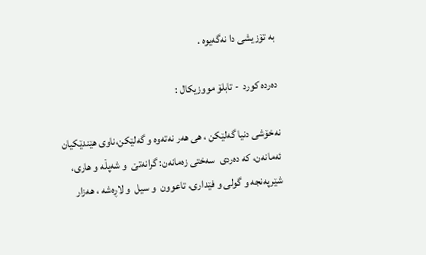به‌ تۆزیشی دا نه‌گه‌یوه‌ .

ده‌رده‌ كورد  - تابلۆ مووزیكال :

نه‌خۆشی دنیا گه‌لێكن ، هی هه‌ر نه‌ته‌وه‌ و گه‌لێكن،ناوی هێندێكیان ئه‌مانه‌ن، كه‌ ده‌ردی  سه‌ختی زه‌مانه‌ن: گرانه‌تێ  و شه‌پڵه‌ و هاری، شێرپه‌نجه‌ و گولی و فێداری، تاعوون  و سیل  و لاڕه‌شه‌ ، هه‌زار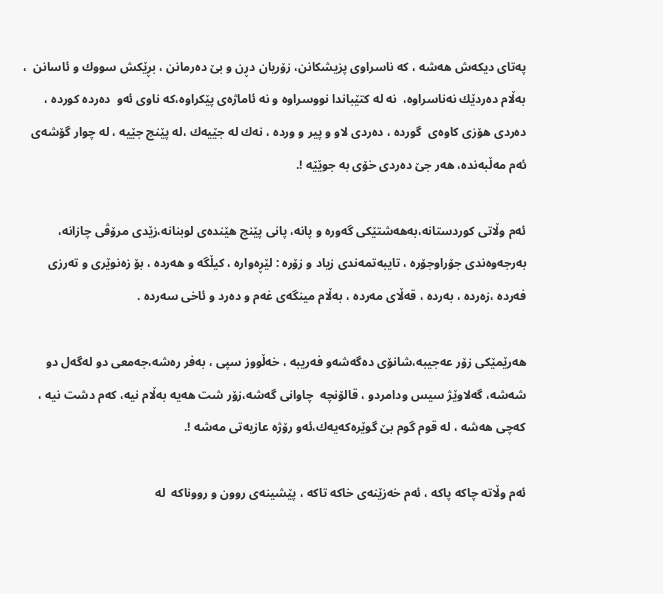په‌تای دیكه‌ش هه‌شه ، كه‌ ناسراوی پزیشكانن، زۆریان دڕن و بێ ده‌رمانن ، بڕێكش سووك و ئاسانن  ، به‌ڵام ده‌ردێك نه‌ناسراوه‌،  نه‌ له‌ كتێباندا نووسراوه‌ و نه‌ ئاماژه‌ی پێكراوه‌،كه‌ ناوی ئه‌و  ده‌رده‌ كورده‌ ، ده‌ردی هۆزی كاوه‌ی  گورده‌ ، ده‌ردی لاو و پیر و ورده‌ ، نه‌ك له‌ جێیه‌ك ،له‌ پێنج جێیه‌ ، له‌ چوار گۆشه‌ی ئه‌م مه‌ڵبه‌نده‌، هه‌ر جێ ده‌ردی خۆی به‌ جوێێه‌ !.

ئه‌م وڵاتی كوردستانه‌،به‌هه‌شتێكی گه‌وره‌ و پانه‌، پانی پێنج هێنده‌ی لوبنانه‌،زێدی مرۆڤی چازانه‌، به‌رجه‌وه‌ندی جۆراوجۆره‌ ، تایبه‌تمه‌ندی زیاد و زۆره‌ : لێڕه‌واره‌ ، كیڵگه‌ و هه‌رده‌ ، بۆ زه‌نوێری و ته‌رزی فه‌رده‌ ،زه‌رده‌ ، به‌رده‌ ، قه‌ڵای مه‌رده‌ ، به‌ڵام مینگه‌ی غه‌م و ده‌رد و ئاخی سه‌رده‌ .

هه‌رێمێكی زۆر عه‌جیبه‌،شانۆی ده‌گه‌شه‌و فه‌ریبه‌ ، خه‌ڵووز سپی ، به‌فر ره‌شه‌،جه‌معی دو له‌گه‌ل دو شه‌شه‌، گه‌لاوێژ سیس ودامردو ، قالۆنچه‌  چاوانی گه‌شه‌،زۆر شت هه‌یه به‌ڵام نیه‌، كه‌م دشت نیه‌ ، كه‌چی هه‌شه‌ ، له‌ قوم گوم بێ گوێره‌كه‌یه‌ك،ئه‌و رۆژه‌ عازیه‌تی مه‌شه‌ !.

ئه‌م وڵاته‌ چاكه‌ پاكه‌ ، ئه‌م خه‌زێنه‌ی خاكه‌ تاكه‌ ، پێشینه‌ی روون و رووناكه‌  له‌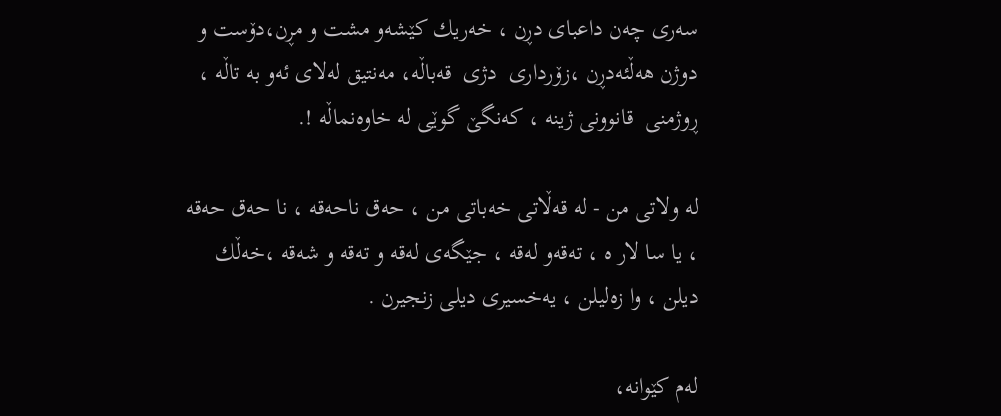سه‌ری چه‌ن داعبای دڕن ، خه‌ریك كێشه‌و مشت و مڕن،دۆست و دوژن هه‌ڵئه‌دڕن ،زۆرداری  دژی  قه‌باڵه‌، مه‌نتیق له‌لای ئه‌و به‌ تاڵه‌ ، ڕوژمنی  قانوونی ژینه‌ ، كه‌نگێ گوێی له‌ خاوه‌نماڵه‌ !.

له‌ ولاتی من - له‌ قه‌ڵاتی خه‌باتی من ، حه‌ق ناحه‌قه‌ ، نا حه‌ق حه‌قه‌ ، یا سا لار ه‌ ، ته‌قه‌و له‌قه‌ ، جێگه‌ی له‌قه‌ و ته‌قه‌ و شه‌قه‌ ،خه‌ڵك دیلن ، وا زه‌لیلن ، یه‌خسیری دیلی زنجیرن .

له‌م كێوانه‌،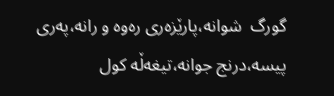گورگ  شوانه‌،پارێزه‌ری ره‌وه‌ و رانه‌،په‌ری پیسه‌،درنج جوانه‌،تیغه‌ڵه‌ كول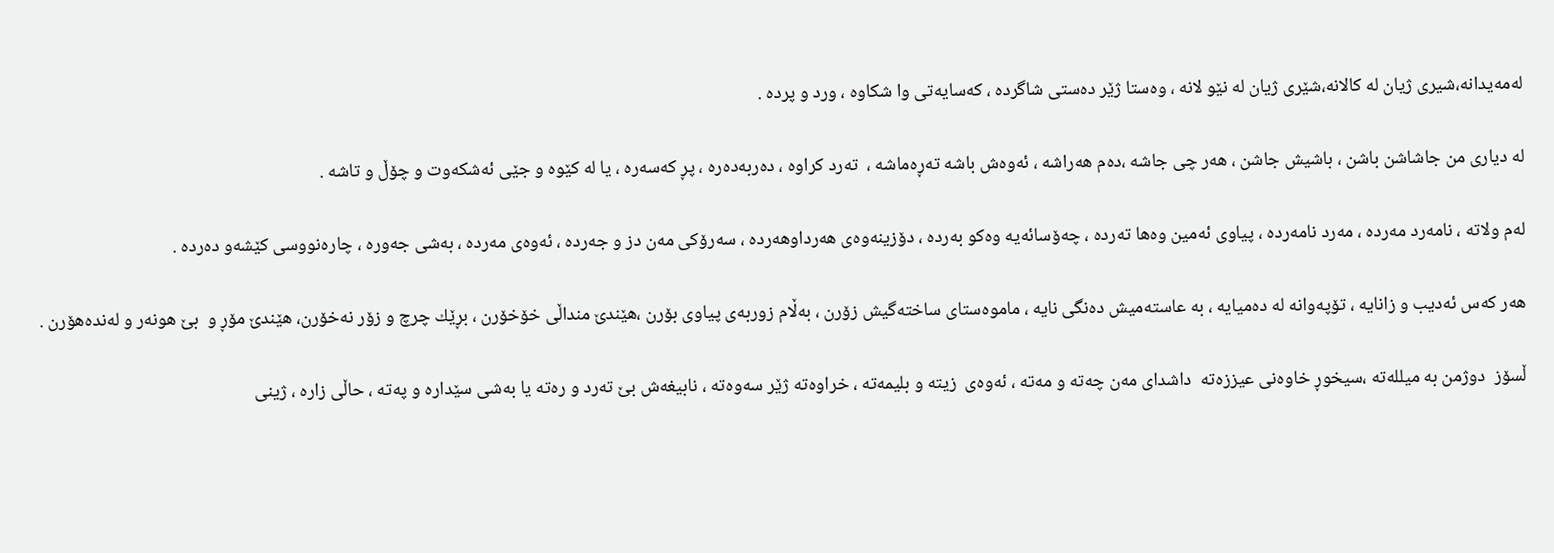له‌مه‌یدانه‌،شیری ژیان له‌ كالانه‌،شێری ژیان له‌ نێو لانه‌ ، وه‌ستا ژێر ده‌ستی شاگرده‌ ، كه‌سایه‌تی وا شكاوه‌ ، ورد و پرده‌ .

له‌ دیاری من جاشاشن باشن ، باشیش جاشن ، هه‌ر چی جاشه‌ ،ده‌م هه‌راشه‌ ، ئه‌وه‌ش باشه‌ ته‌ڕه‌ماشه‌ ،  ته‌رد كراوه‌ ، ده‌ربه‌ده‌ره‌ ، پڕ كه‌سه‌ره‌ ، یا له‌ كێوه‌ و جێی ئه‌شكه‌وت و چۆڵ و تاشه‌ .

له‌م ولاته‌ ، نامه‌رد مه‌رده‌ ، مه‌رد نامه‌رده‌ ، پیاوی ئه‌مین وه‌ها ته‌رده‌ ، چه‌ۆسائه‌یه‌ وه‌كو به‌رده‌ ، دۆزینه‌وه‌ی هه‌رداوهه‌رده‌ ، سه‌رۆكی مه‌ن دز و جه‌رده‌ ، ئه‌وه‌ی مه‌رده‌ ، به‌شی جه‌وره‌ ، چاره‌نووسی كێشه‌و ده‌رده‌ .

هه‌ر كه‌س ئه‌دیب و زانایه‌ ، تۆپه‌وانه‌ له‌ ده‌میایه‌ ، به‌ عاسته‌میش ده‌نگی نایه‌ ، ماموه‌ستای ساخته‌گیش زۆرن ، به‌ڵام زوربه‌ی پیاوی بۆرن ،هێندێ منداڵی خۆخۆرن ، بڕێك چرچ و زۆر نه‌خۆرن، هێندێ مۆڕ و  بێ هونه‌ر و له‌نده‌هۆرن .

ڵسۆز  دوژمن به‌ میلله‌ته‌ ،سیخوڕ خاوه‌نی عیززه‌ته  داشدای مه‌ن چه‌ته‌ و مه‌ته ، ئه‌وه‌ی  زیته‌ و بلیمه‌ته‌ ، خراوه‌ته‌ ژێر سه‌وه‌ته‌ ، نابیغه‌ش بێ ته‌رد و ره‌ته‌ یا به‌شی سێداره‌ و په‌ته‌ ، حاڵی زاره‌ ، ژینی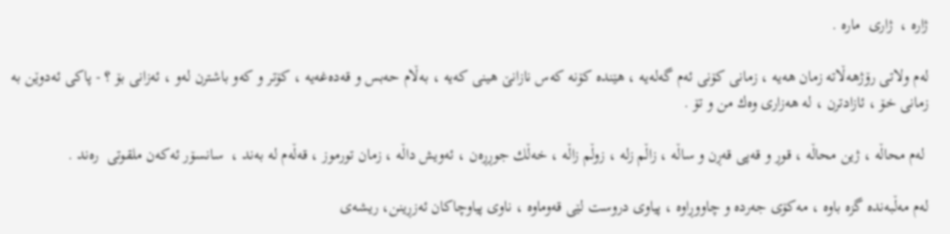ژاره‌ ،  ژاری  ماره‌ .

له‌م ولاتی رۆژهه‌ڵاته‌ زمان هه‌یه ، زمانی كۆنی ئه‌م گه‌له‌یه‌ ، هێنده‌ كۆنه‌ كه‌س نازانێ هینی كه‌یه ، به‌ڵام حه‌بس و قه‌ده‌غه‌یه‌ ، كۆتر و كه‌و باشترن له‌و ، ئه‌زانی بۆ ؟ - پاكی ئه‌دوێن به‌ زمانی خۆ ، ئازادترن ، له‌ هه‌زاری وه‌ك من و تۆ .

 له‌م محاڵه‌ ، ژین محاڵه‌ ، قوڕ و قه‌پی قه‌ڕن و ساڵه‌ ، زاڵم زله‌ ، زوڵم زاڵه‌ ، خه‌ڵك جوڕڕه‌ن ، ئه‌ویش داڵه‌ ، زمان تورموز ، قه‌ڵه‌م له‌ به‌ند ،  سانسۆر ئه‌كه‌ن ملقوتی  ره‌ند .

له‌م مه‌ڵبه‌نده‌ گزه‌ باوه‌ ، مه‌كۆی جه‌رده‌ و چاووڕاوه‌ ، پیاوی دروست لێی قه‌وماوه ، ناوی پیاوچاكان ئه‌زڕینن، ریشه‌ی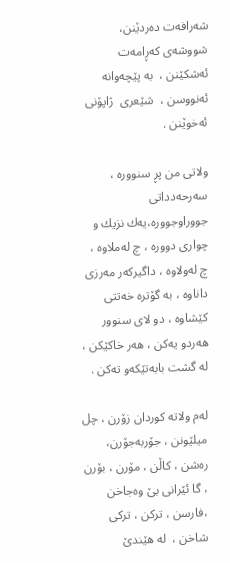شه‌رافه‌ت ده‌ردێنن، شووشه‌ی كه‌ڕامه‌ت  ئه‌شكێنن ،  به‌ پێچه‌وانه‌ ئه‌نووسن ،  شێعری  ژاپۆنی  ئه‌خوێنن .

ولاتی من پڕ سنووره‌ ، سه‌رحه‌دداتی جووراوجووره‌،یه‌ك نزیك و چواری دووره‌ ، چ له‌ملاوه‌ ، چ له‌ولاوه‌ ، داگیركه‌ر مه‌رزی داناوه‌ ، به‌ گۆتره‌ خه‌تتی كێشاوه‌ ، دو لای سنوور هه‌ردو یه‌كن ، هه‌ر خاكێكن ، له‌ گشت بابه‌تێكه‌و ته‌كن .

له‌م ولاته كوردان زۆرن ، چل میلێونن ، جۆربه‌جۆرن، ره‌شن ، كاڵن ، مۆرن ، بۆرن  ، گا ئێرانی بێ وه‌جاخن ،فارسن ، تركن ، تركی شاخن ،  له‌ هێندێ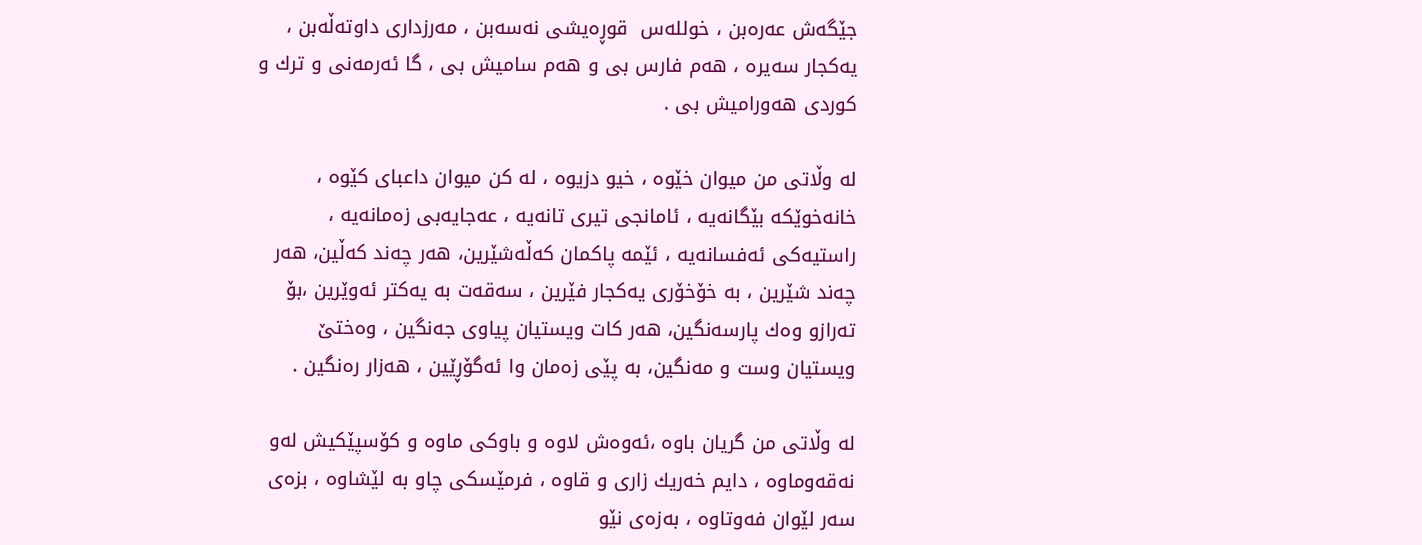جێگه‌ش عه‌ره‌بن ، خولله‌س  قوڕه‌یشی نه‌سه‌بن ، مه‌رزداری داوته‌ڵه‌بن ، یه‌كجار سه‌یره‌ ، هه‌م فارس بی و هه‌م سامیش بی ، گا ئه‌رمه‌نی و ترك و كوردی هه‌ورامیش بی .

له‌ وڵاتی من میوان خێوه‌ ، خیو دزیوه‌ ، له‌ كن میوان داعبای كێوه‌ ، خانه‌خوێكه‌ بێگانه‌یه‌ ، ئامانجی تیری تانه‌یه‌ ، عه‌جایه‌بی زه‌مانه‌یه‌ ، راستیه‌كی ئه‌فسانه‌یه‌ ، ئێمه‌ پاكمان كه‌ڵه‌شێرین، هه‌ر چه‌ند كه‌ڵین، هه‌ر چه‌ند شێرین ، به‌ خۆخۆری یه‌كجار فێرین ، سه‌قه‌ت به‌ یه‌كتر ئه‌وێرین ،بۆ ته‌رازو وه‌ك پارسه‌نگین، هه‌ر كات ویستیان پیاوی جه‌نگین ، وه‌ختێ ویستیان وست و مه‌نگین، به‌ پێی زه‌مان وا ئه‌گۆڕێین ، هه‌زار ره‌نگین .

له‌ وڵاتی من گریان باوه‌ ،ئه‌وه‌ش لاوه‌ و باوكی ماوه‌ و كۆسپێكیش له‌و نه‌قه‌وماوه‌ ، دایم خه‌ریك زاری و قاوه‌ ، فرمێسكی چاو به‌ لێشاوه‌ ، بزه‌ی سه‌ر لێوان فه‌وتاوه‌ ، به‌زه‌ی نێو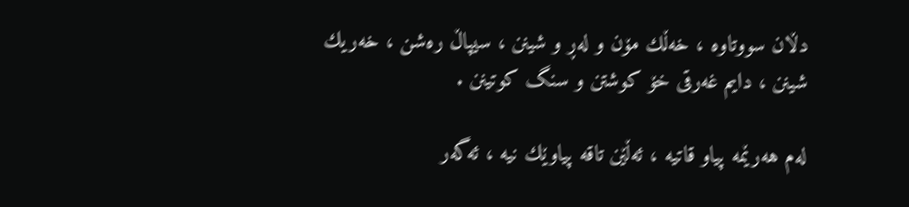دڵان سووتاوه‌ ، خه‌ڵك مۆن و له‌ڕ و شینن ، سیپاڵ ره‌شن ، خه‌ریك شینن ، دایم غه‌رقی خۆ كوشتن و سنگ كوتینن .

له‌م هه‌رێمه‌ پیاو قاتیه‌ ، ئه‌ڵێن تاقه‌ پیاوێك نیه‌ ، ئه‌گه‌ر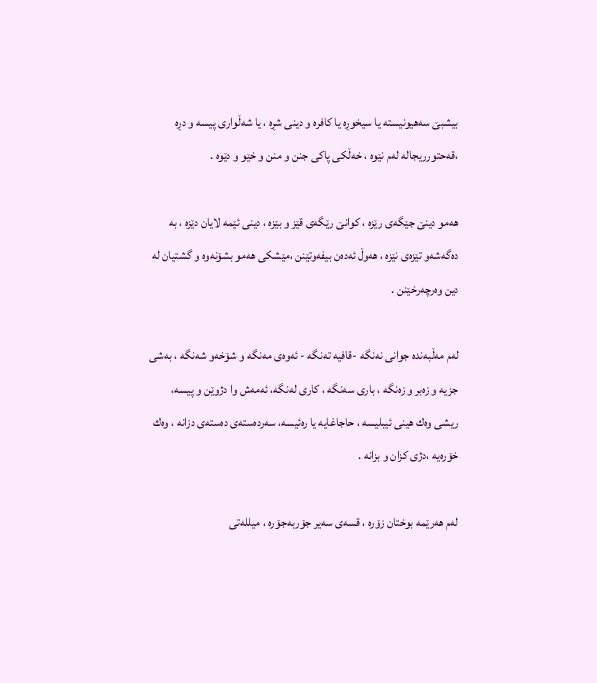بیشبێ سه‌هیونیسته‌ یا سیخوڕه‌ یا كافره‌ و دینی شڕه‌ ، یا شه‌ڵواری پیسه‌ و دڕه ،قه‌حتورریجاله‌ له‌م نێوه‌ ، خه‌ڵكی پاكی جنن و منن و خێو و دێوه‌ .

هه‌مو دینێ جێگه‌ی رێزه‌ ، كوانێ رێگه‌ی قێز و بێزه‌ ، دینی ئێمه‌ لایان دێزه‌ ، به‌ ده‌گه‌شه‌و تێزه‌ی نێزه‌ ، هه‌وڵ ئه‌ده‌ن بیفه‌وتێنن ،مێشكی هه‌مو بشۆنه‌وه‌ و گشتیان له‌ دین وه‌رچه‌رخێنن .

له‌م مه‌ڵبه‌نده‌ جوانی نه‌نگه‌ -قافیه‌ ته‌نگه‌ - ئه‌وه‌ی مه‌نگه‌ و شۆخه‌و شه‌نگه‌ ، به‌شی جزیه‌ و زه‌بر و زه‌نگه‌ ، باری سه‌نگه‌ ، كاری له‌نگه‌، ئه‌مه‌ش وا دژوێن و پیسه‌، ریشی وه‌ك هینی ئیبلیسه‌ ، حاجاغایه‌ یا ره‌ئیسه‌، سه‌رده‌سته‌ی ده‌سته‌ی دزانه‌ ، وه‌ك خۆره‌یه‌ ،دژی كزان و بزانه‌ .

له‌م هه‌رێمه‌ بوختان زۆره‌ ، قسه‌ی سه‌یر جۆربه‌جۆره‌ ، میلله‌تی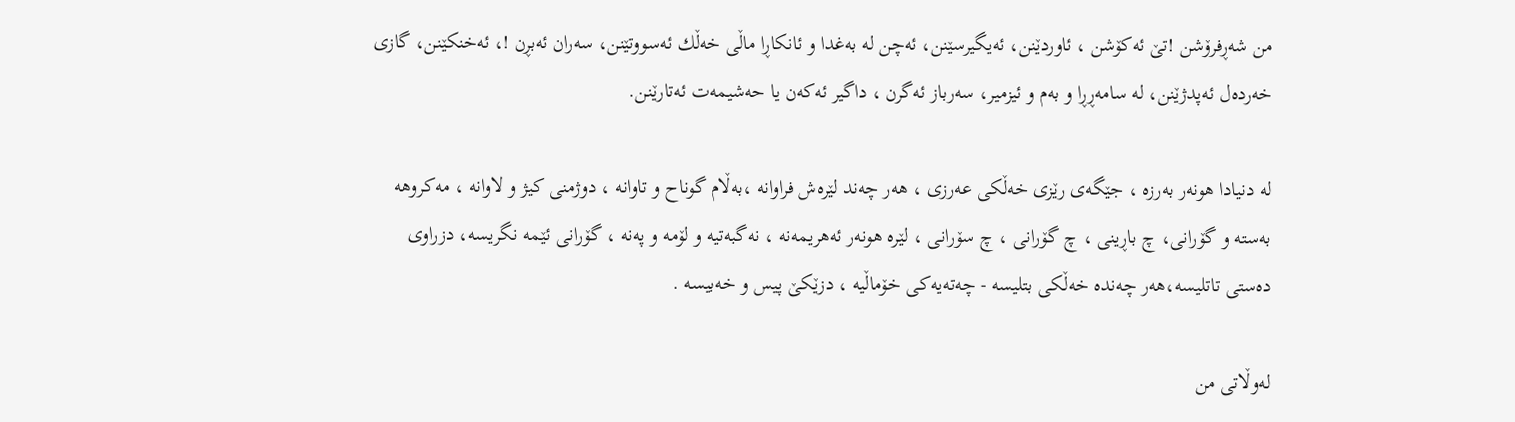من شه‌ڕفرۆشن !تێ ئه‌كۆشن ، ئاوردێنن، ئه‌یگیرسێنن، ئه‌چن له‌ به‌غدا و ئانكاڕا ماڵی خه‌ڵك ئه‌سووتێنن، سه‌ران ئه‌بڕن !، ئه‌خنكێنن، گازی خه‌رده‌ل ئه‌پدژێنن، له‌ سامه‌ڕڕا و به‌م و ئیزمیر، سه‌رباز ئه‌گرن ، داگیر ئه‌كه‌ن یا حه‌شیمه‌ت ئه‌تارێنن.

له‌ دنیادا هونه‌ر به‌رزه‌ ، جێگه‌ی رێزی خه‌ڵكی عه‌رزی ، هه‌ر چه‌ند لێره‌ش فراوانه‌ ،به‌ڵام گوناح و تاوانه‌ ، دوژمنی كیژ و لاوانه‌ ، مه‌كروهه‌ به‌سته‌ و گۆرانی، چ باڕینی ، چ گۆرانی ، چ سۆرانی ، لێره‌ هونه‌ر ئه‌هریمه‌نه‌ ، نه‌گبه‌تیه‌ و لۆمه‌ و په‌نه‌ ، گۆرانی ئێمه‌ نگریسه‌، دزراوی ده‌ستی تاتلیسه‌،هه‌ر چه‌نده‌ خه‌ڵكی بتلیسه‌ - چه‌ته‌یه‌كی خۆماڵیه‌ ، دزێكێ پیس و خه‌بیسه‌ .

له‌وڵاتی من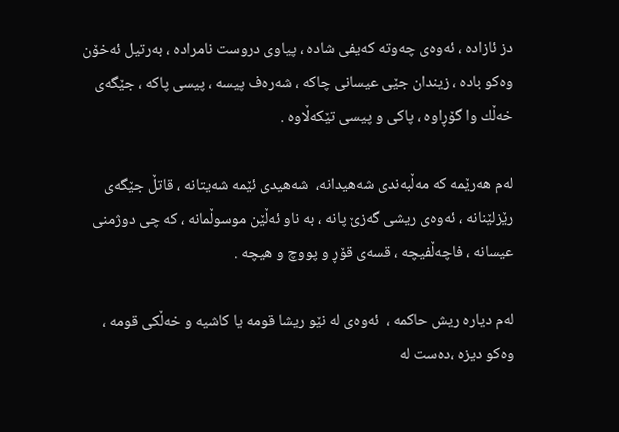دز ئازاده‌ ، ئه‌وه‌ی چه‌وته‌ كه‌یفی شاده‌ ، پیاوی دروست نامراده‌ ، به‌رتیل ئه‌خۆن وه‌كو باده‌ ، زیندان جێی عیسانی چاكه‌ ، شه‌ره‌ف پیسه‌ ، پیسی پاكه‌ ، جێگه‌ی خه‌ڵك وا گۆڕاوه‌ ، پاكی و پیسی تێكه‌ڵاوه‌ .

له‌م هه‌رێمه‌ كه‌ مه‌ڵبه‌ندی شه‌هیدانه‌،  شه‌هیدی ئێمه‌ شه‌یتانه‌ ، قاتڵ جێگه‌ی رێزلێنانه‌ ، ئه‌وه‌ی ریشی گه‌زێ پانه‌ ، به‌ ناو ئه‌ڵێن موسوڵمانه‌ ، كه‌ چی دوژمنی عیسانه‌ ، فاچه‌ڵفیچه‌ ، قسه‌ی قۆڕ و پووچ و هیچه‌ .

له‌م دیاره‌ ریش حاكمه‌ ،  ئه‌وه‌ی له‌ نێو ریشا قومه‌ یا كاشیه‌ و خه‌ڵكی قومه‌ ، وه‌كو دیزه‌ ،ده‌ست له‌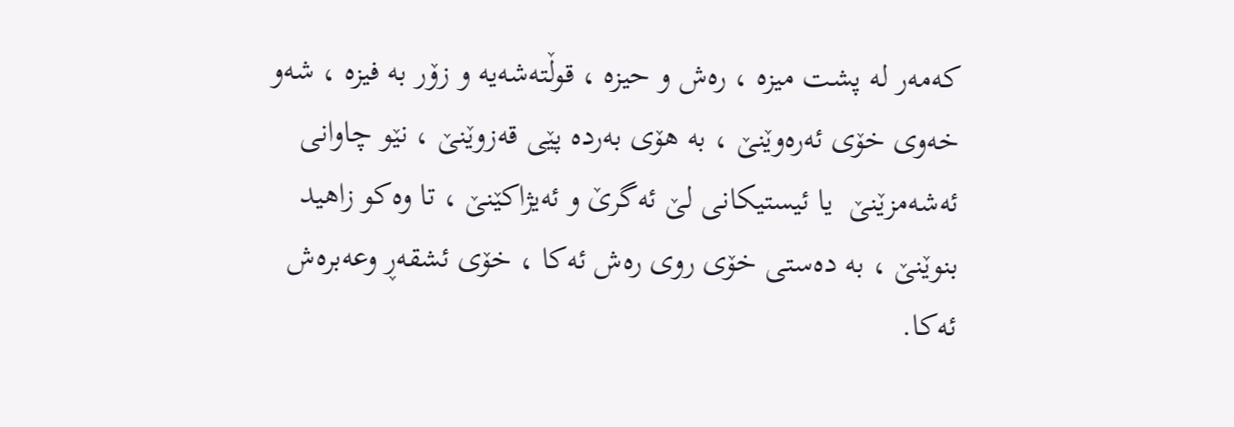كه‌مه‌ر له‌ پشت میزه‌ ، ره‌ش و حیزه‌ ، قوڵته‌شه‌یه‌ و زۆر به‌ فیزه‌ ، شه‌و خه‌وی خۆی ئه‌ره‌وێنێ ، به‌ هۆی به‌رده‌ پێی قه‌زوێنێ ، نێو چاوانی ئه‌شه‌مزێنێ  یا ئیستیكانی لێ ئه‌گرێ و ئه‌یژاكێنێ ، تا وه‌كو زاهید بنوێنێ ، به‌ ده‌ستی خۆی روی ره‌ش ئه‌كا ، خۆی ئشقه‌ڕ وعه‌بره‌ش ئه‌كا.